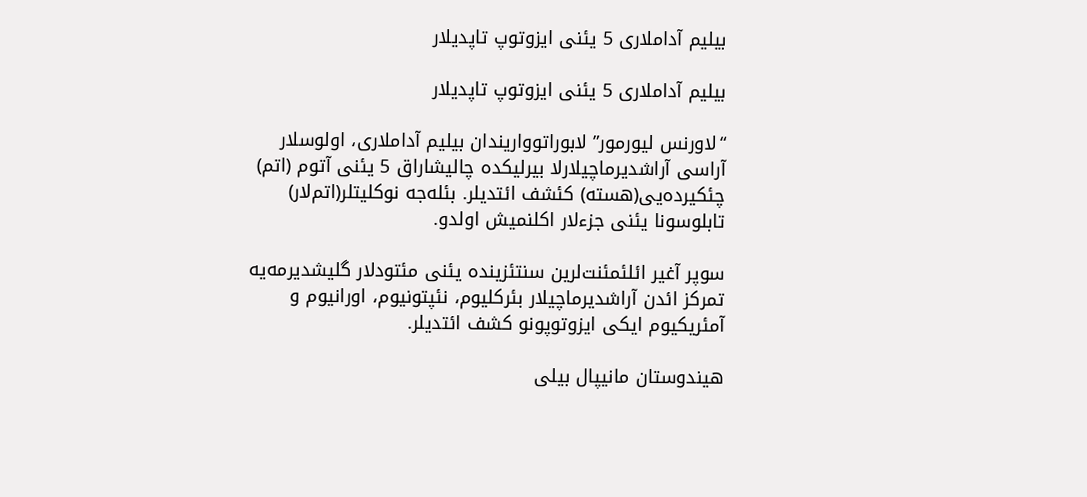بیلیم آداملاری 5 یئنی ایزوتوپ تاپدیلار

بیلیم آداملاری 5 یئنی ایزوتوپ تاپدیلار

“لاورنس لیورمور” لابوراتوواریندان بیلیم آداملاری، اولوسلار آراسی آراشدیرماچیلارلا بیرلیکده چالیشاراق 5 یئنی آتوم (اتم) چئکیرده‌یی(هسته) کئشف ائتدیلر. بئله‌جه نوکلیتلر(اتم‌لار) تابلوسونا یئنی جزءلار اکلنمیش اولدو.

سوپر آغیر ائلئمئنت‌لرین سنتئزینده یئنی مئتودلار گلیشدیرمه‌یه‌ تمرکز ائدن آراشدیرماچیلار بئرکلیوم، نئپتونیوم، اورانیوم و آمئریکیوم ایکی ایزوتوپونو کشف ائتدیلر.

هیندوستان مانیپال بیلی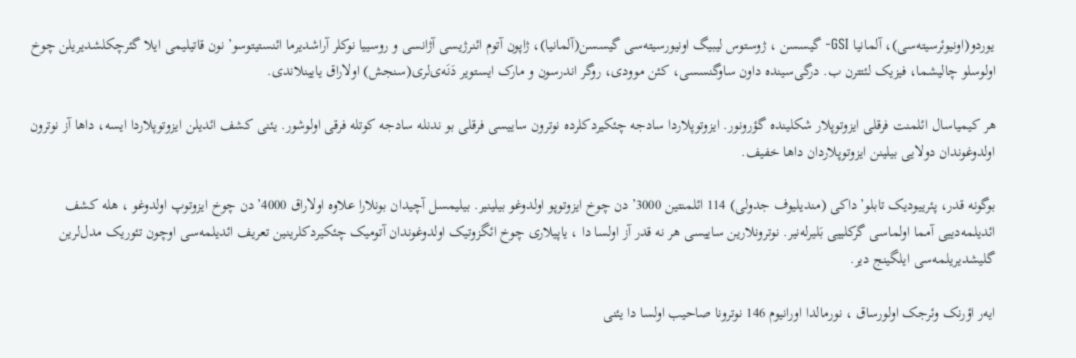یوردو(اونیوئرسیته‌سی)، آلمانیا GSI- گیسسن ، ژوستوس لیبیگ اونیورسیته‌سی گیسسن(آلمانیا)، ژاپون آتوم ائنرژیسی آژانسی و روسییا نوکلر آراشدیرما ائنستیتوسو’نون قاتیلیمی ایلا گئرچکلشدیریلن چوخ اولوسلو چالیشما، فیزیک لئتترن ب. درگی‌سینده داون ساوگنسسی، کئن موودی، روگر اندرسون و مارک ایستویر دَنَه‌ی‌لری(سنجش) اولاراق یایینلاندی.

هر کیمیاسال ائلمنت فرقلی ایزوتوپلار شکلینده گؤرونور. ایزوتوپلاردا سادجه چئکیردکلرده نوترون ساییسی فرقلی بو ندنله سادجه کوتله فرقی اولوشور. یئنی کشف ائدیلن ایزوتوپلاردا ایسه، داها آز نوترون اولدوغوندان دولایی بیلینن ایزوتوپلاردان داها خفیف.

بوگونه‌ قدر، پئرییودیک تابلو’داکی (مندیلیوف جدولی) 114 ائلمنتین 3000’دن چوخ ایزوتوپو اولدوغو بیلینیر. بیلیمسل آچیدان بونلارا علاوه اولاراق 4000’دن چوخ ایزوتوپ اولدوغو ، هله کشف ائدیلمه‌دییی آمما اولماسی گرکلییی بَلیرله‌نیر. نوترونلارین ساییسی هر نه قدر آز اولسا دا ، یاپیلاری چوخ ائگزوتیک اولدوغوندان آتومیک چئکیردکلرینین تعریف ائدیلمه‌سی اوچون تئوریک مدل‌لرین گلیشدیریلمه‌سی ایلگینج دیر.

ایه‌ر اؤرنک وئرجک اولورساق ، نورمالدا اورانیوم 146 نوترونا صاحیب اولسا دا یئنی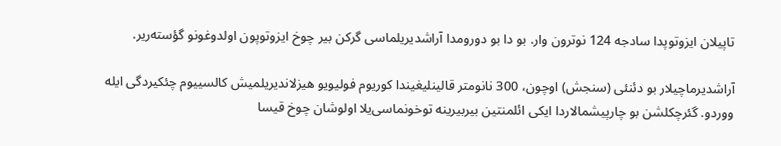تاپیلان ایزوتوپدا سادجه 124 نوترون وار. بو دا بو دورومدا آراشدیریلماسی گرکن بیر چوخ ایزوتوپون اولدوغونو گؤسته‌ریر.

آراشدیرماچیلار بو دئنئی (سنجش) اوچون، 300 نانومتر قالینلیغیندا کوریوم فولیویو هیزلاندیریلمیش کالسییوم چئکیردگی ایله ووردو. گئرچکلشن بو چارپیشمالاردا ایکی ائلمنتین بیربیرینه‌ توخونماسی‌یلا اولوشان چوخ قیسا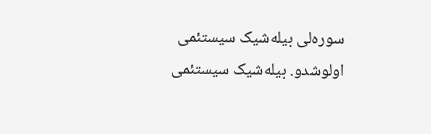سوره‌لی بیله‌شیک سیستئمی اولوشدو. بیله‌شیک سیستئمی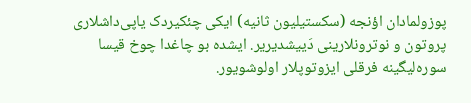پوزولمادان اؤنجه (سکستیلیون ثانیه) ایکی چئکیردک یاپی‌داشلاری پروتون و نوترونلارینی دَییشدیریر. ایشده بو چاغدا چوخ قیسا سوره‌لیگینه‌ فرقلی ایزوتوپلار اولوشویور.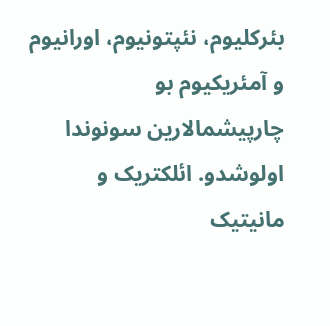بئرکلیوم، نئپتونیوم، اورانیوم و آمئریکیوم بو چارپیشمالارین سونوندا اولوشدو. ائلکتریک و مانیتیک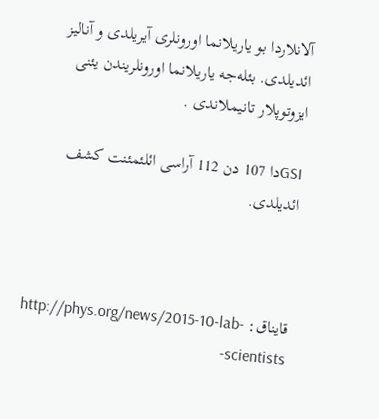آلانلاردا بو یاریلانما اورونلری آیریلدی و آنالیز ائدیلدی. بئله‌جه یاریلانما اورونلریندن یئنی ایزوتوپلار تانیملاندی .

GSIدا 107 دن 112 آراسی ائلئمئنت کشف ائدیلدی.



قایناق: http://phys.org/news/2015-10-lab-scientists-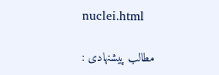nuclei.html

مطالب پیشنهادی :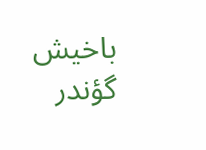باخیش گؤندر